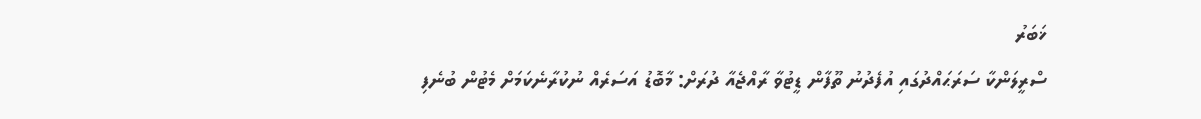ޚަބަރު
ސްރީލަންކާ ސަރަޙައްދުގައި އުފެދުނު ތޫފާން ޑީޓުވާ ރާއްޖެއާ ދުރަށް: މާބޮޑު އަސަރެއް ނުކުރާނެކަމަށް މެޓުން ބުނެފި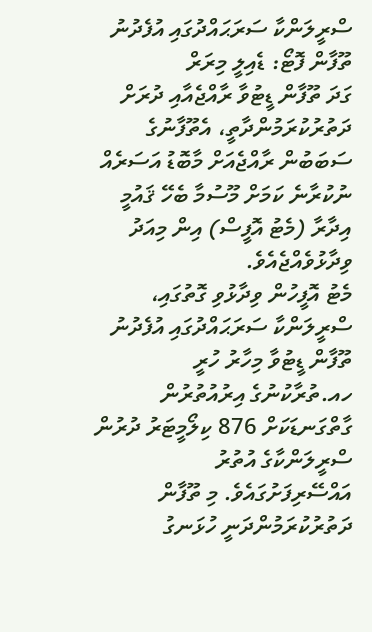ސްރީލަންކާ ސަރަޙައްދުގައި އުފެދުނު ތޫފާން ފޮޓޯ: ޑެއިލީ މިރަރް
ގަދަ ތޫފާން ޑީޓުވާ ރާއްޖެއާއި ދުރަށް ދަތުރުކުރަމުންދާތީ، އެތޫފާނުގެ ސަބަބުން ރާއްޖެއަށް މާބޮޑު އަސަރެއް ނުކުރާނެ ކަމަށް މޫސުމާ ބެހޭ ޤައުމީ އިދާރާ (މެޓު އޮފީސް) އިން މިއަދު ވިދާޅުވެއްޖެއެވެ.
މެޓު އޮފީހުން ވިދާޅުވި ގޮތުގައި، ސްރީލަންކާ ސަރަޙައްދުގައި އުފެދުނު ތޫފާން ޑީޓުވާ މިހާރު ހުރީ ހއ.ތުރާކުނުގެ އިރުއުތުރުން ގާތްގަނޑަކަށް 876 ކިލޯމީޓަރު ދުރުން ސްރީލަންކާގެ އުތުރު އައްސޭރިފަށުގައެވެ. މި ތޫފާން ދަތުރުކުރަމުންދަނީ ހުޅަނގު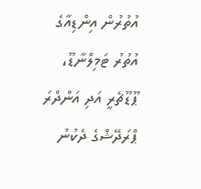އުތުރުން އިންޑިއާގެ އުތުރު ޓަމިލްނާޑޫ، ޕޫޑޫޗެރީ އަދި އަންދްރަ ޕްރަދޭޝްގެ ދެކުނު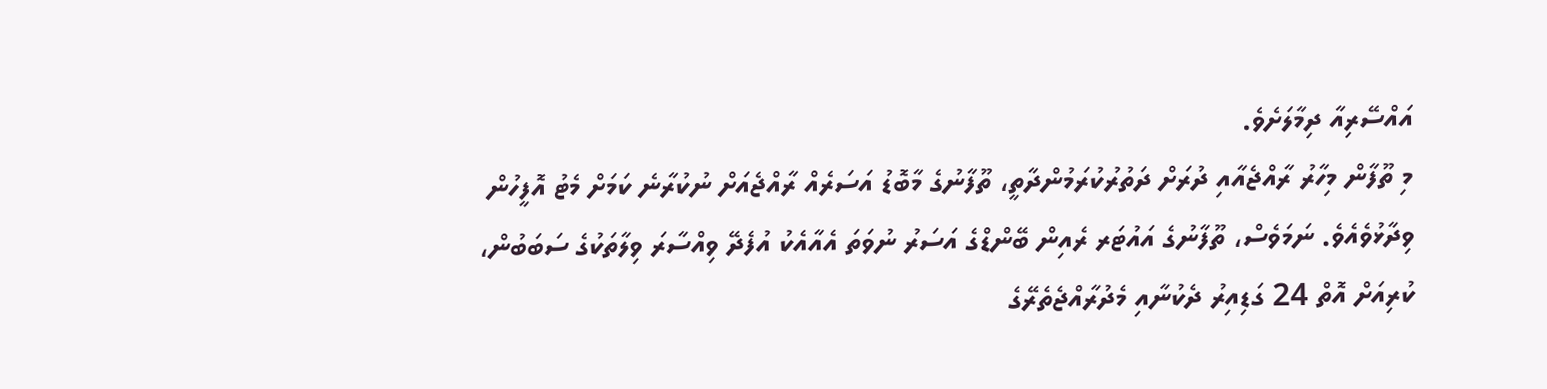އައްސޭރިއާ ދިމާލަށެވެ.
މި ތޫފާން މިހާރު ރާއްޖެއާއި ދުރަށް ދަތުރުކުރަމުންދާތީ، ތޫފާނުގެ މާބޮޑު އަސަރެއް ރާއްޖެއަށް ނުކުރާނެ ކަމަށް މެޓު އޮފީހުން ވިދާޅުވެއެވެ. ނަމަވެސް، ތޫފާނުގެ އައުޓަރ ރެއިން ބޭންޑްގެ އަސަރު ނުވަތަ އެއާއެކު އުފެދޭ ވިއްސާރަ ވިލާތަކުގެ ސަބަބުން، ކުރިއަށް އޮތް 24 ގަޑިއިރު ދެކުނާއި މެދުރާއްޖެތެރޭގެ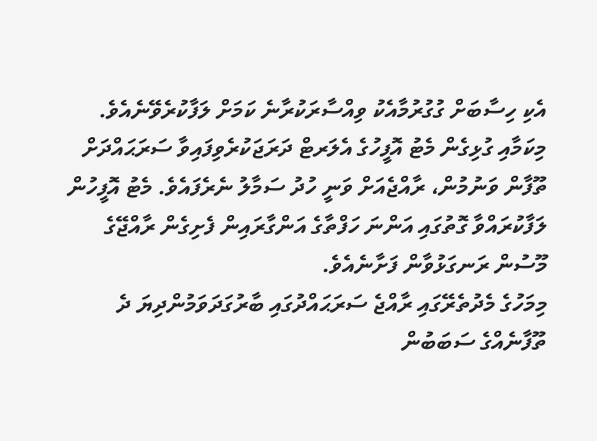އެކި ހިސާބަށް ގުގުރުމާއެކު ވިއްސާރަކުރާނެ ކަމަށް ލަފާކުރެވޭނެއެވެ.
މިކަމާއި ގުޅިގެން މެޓު އޮފީހުގެ އެލަރޓް ދަރަޖަކުރެވިފައިވާ ސަރަޙައްދަށް ތޫފާން ވަނުމުން، ރާއްޖެއަށް ވަނީ ހުދު ސަމާލު ނެރެފައެވެ. މެޓު އޮފީހުން ލަފާކުރައްވާ ގޮތުގައި އަންނަ ހަފްތާގެ އަންގާރައިން ފެށިގެން ރާއްޖޭގެ މޫސުން ރަނގަޅުވާން ފަށާނެއެވެ.
މިމަހުގެ މެދުތެރޭގައި ރާއްޖެ ސަރަޙައްދުގައި ބާރުގަދަވަމުންދިޔަ ދެ ތޫފާނެއްގެ ސަބަބުން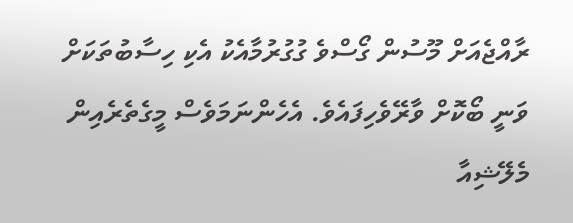ރާއްޖެއަށް މޫސުން ގޯސްވެ ގުގުރުމާއެކު އެކި ހިސާބުތަކަށް ވަނީ ބޯކޮށް ވާރޭވެހިފައެވެ. އެހެންނަމަވެސް މީގެތެރެއިން މެލޭޝިއާ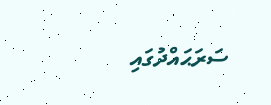ސަރަޙައްދުގައި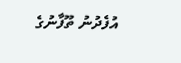އުފެދުނު ތޫފާނުގެ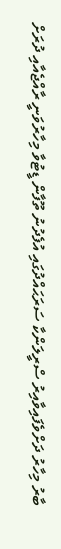ބާރު މިހާރު ދަށްވެފައިވާއިރު ސްރީލަންކާ ސަރަޙައްދުގައި އުފެދުނު ތޫފާން ޑީޓުވާ މިހާރުވަނީ ރާއްޖެއާއި ދުރަށް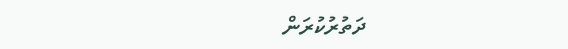ދަތުރުކުރަން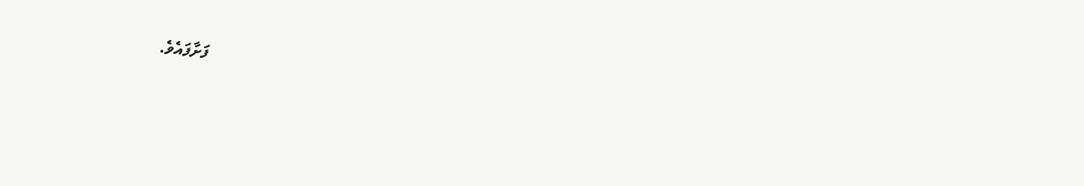ފަށާފައެވެ.